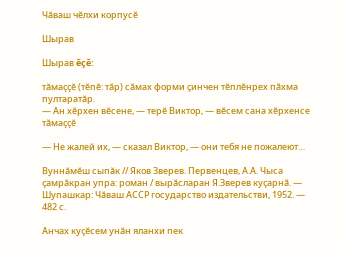Чӑваш чӗлхи корпусӗ

Шырав

Шырав ĕçĕ:

тӑмаҫҫӗ (тĕпĕ: тӑр) сăмах форми çинчен тĕплĕнрех пăхма пултаратăр.
— Ан хӗрхен вӗсене, — терӗ Виктор, — вӗсем сана хӗрхенсе тӑмаҫҫӗ

— Не жалей их, — сказал Виктор, — они тебя не пожалеют…

Вуннӑмӗш сыпӑк // Яков Зверев. Первенцев, А.А. Чыса ҫамрӑкран упра: роман / вырӑсларан Я.Зверев куҫарнӑ. — Шупашкар: Чӑваш АССР государство издательстви, 1952. — 482 с.

Анчах куҫӗсем унӑн яланхи пек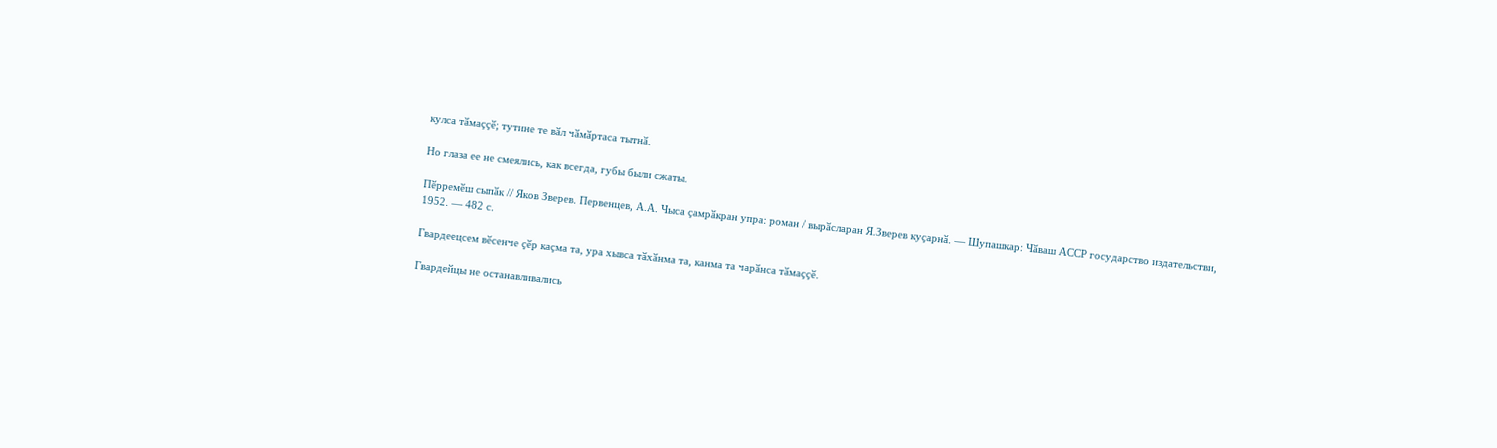кулса тӑмаҫҫӗ; тутине те вӑл чӑмӑртаса тытнӑ.

Но глаза ее не смеялись, как всегда, губы были сжаты.

Пӗрремӗш сыпӑк // Яков Зверев. Первенцев, А.А. Чыса ҫамрӑкран упра: роман / вырӑсларан Я.Зверев куҫарнӑ. — Шупашкар: Чӑваш АССР государство издательстви, 1952. — 482 с.

Гвардеецсем вӗсенче ҫӗр каҫма та, ура хывса тӑхӑнма та, канма та чарӑнса тӑмаҫҫӗ.

Гвардейцы не останавливались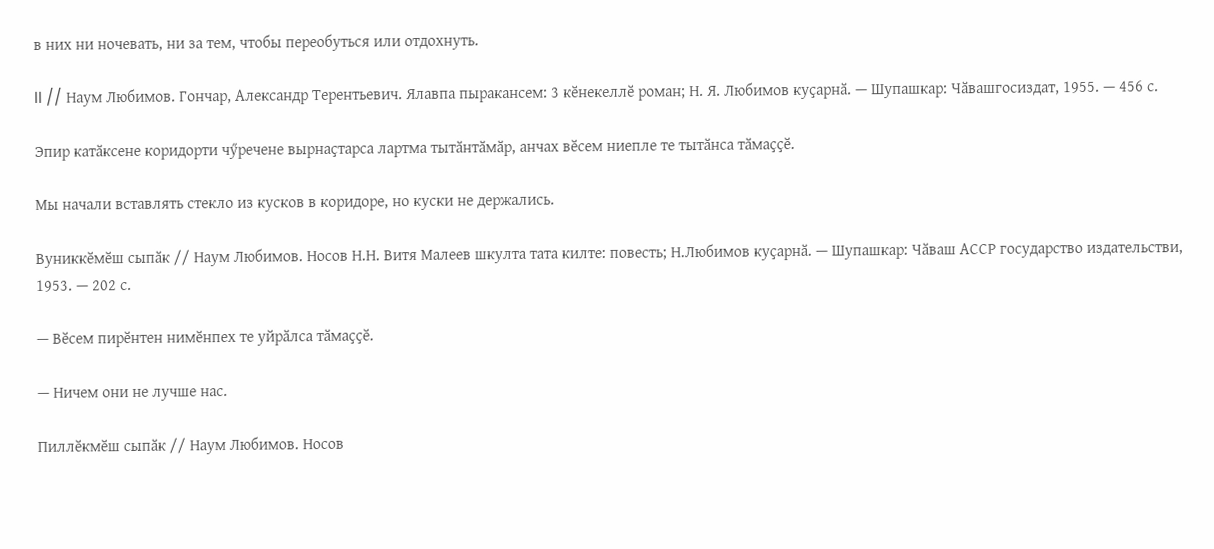в них ни ночевать, ни за тем, чтобы переобуться или отдохнуть.

II // Наум Любимов. Гончар, Александр Терентьевич. Ялавпа пыракансем: 3 кӗнекеллӗ роман; Н. Я. Любимов куҫарнӑ. — Шупашкар: Чӑвашгосиздат, 1955. — 456 с.

Эпир катӑксене коридорти чӳречене вырнаҫтарса лартма тытӑнтӑмӑр, анчах вӗсем ниепле те тытӑнса тӑмаҫҫӗ.

Мы начали вставлять стекло из кусков в коридоре, но куски не держались.

Вуниккӗмӗш сыпӑк // Наум Любимов. Носов Н.Н. Витя Малеев шкулта тата килте: повесть; Н.Любимов куҫарнӑ. — Шупашкар: Чӑваш АССР государство издательстви, 1953. — 202 с.

— Вӗсем пирӗнтен нимӗнпех те уйрӑлса тӑмаҫҫӗ.

— Ничем они не лучше нас.

Пиллӗкмӗш сыпӑк // Наум Любимов. Носов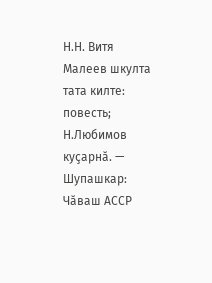Н.Н. Витя Малеев шкулта тата килте: повесть; Н.Любимов куҫарнӑ. — Шупашкар: Чӑваш АССР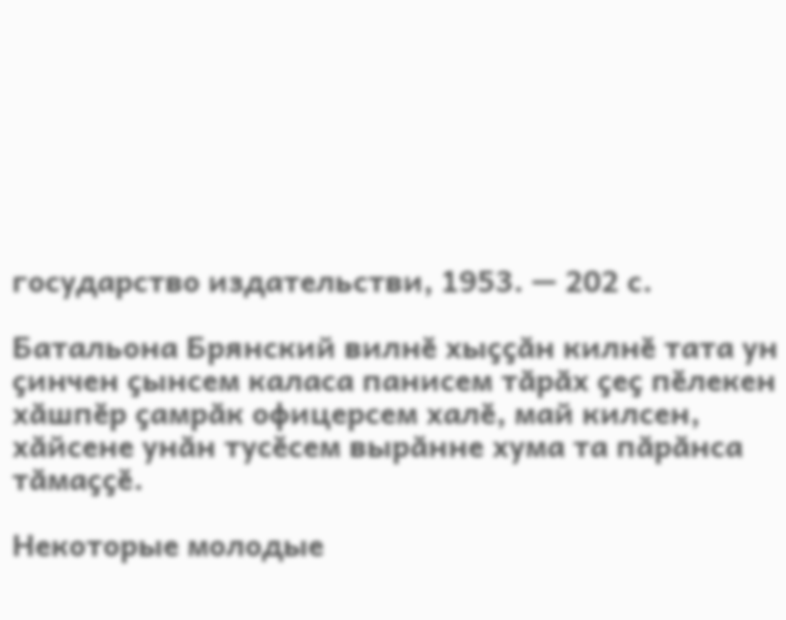государство издательстви, 1953. — 202 с.

Батальона Брянский вилнӗ хыҫҫӑн килнӗ тата ун ҫинчен ҫынсем каласа панисем тӑрӑх ҫеҫ пӗлекен хӑшпӗр ҫамрӑк офицерсем халӗ, май килсен, хӑйсене унӑн тусӗсем вырӑнне хума та пӑрӑнса тӑмаҫҫӗ.

Некоторые молодые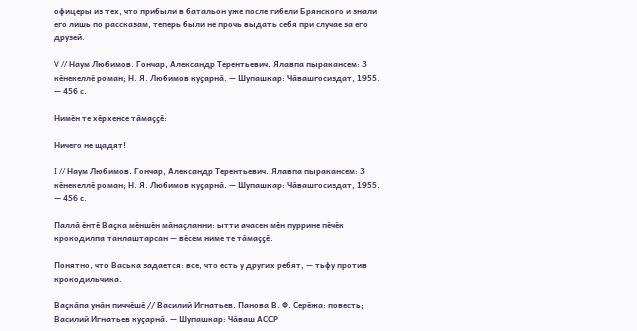офицеры из тех, что прибыли в батальон уже после гибели Брянского и знали его лишь по рассказам, теперь были не прочь выдать себя при случае за его друзей.

V // Наум Любимов. Гончар, Александр Терентьевич. Ялавпа пыракансем: 3 кӗнекеллӗ роман; Н. Я. Любимов куҫарнӑ. — Шупашкар: Чӑвашгосиздат, 1955. — 456 с.

Нимӗн те хӗрхенсе тӑмаҫҫӗ:

Ничего не щадят!

I // Наум Любимов. Гончар, Александр Терентьевич. Ялавпа пыракансем: 3 кӗнекеллӗ роман; Н. Я. Любимов куҫарнӑ. — Шупашкар: Чӑвашгосиздат, 1955. — 456 с.

Паллӑ ӗнтӗ Ваҫка мӗншӗн мӑнаҫланни: ытти ачасен мӗн пуррине пӗчӗк крокодилпа танлаштарсан — вӗсем ниме те тӑмаҫҫӗ.

Понятно, что Васька задается: все, что есть у других ребят, — тьфу против крокодильчика.

Ваҫкӑпа унӑн пиччӗшӗ // Василий Игнатьев. Панова В. Ф. Серёжа: повесть; Василий Игнатьев куҫарнӑ. — Шупашкар: Чӑваш АССР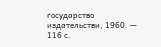государство издательстви, 1960. — 116 с.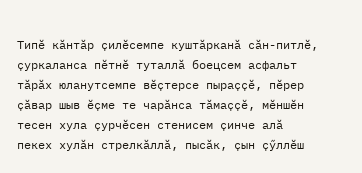Типӗ кӑнтӑр ҫилӗсемпе куштӑрканӑ сӑн-питлӗ, ҫуркаланса пӗтнӗ туталлӑ боецсем асфальт тӑрӑх юланутсемпе вӗҫтерсе пыраҫҫӗ, пӗрер ҫӑвар шыв ӗҫме те чарӑнса тӑмаҫҫӗ, мӗншӗн тесен хула ҫурчӗсен стенисем ҫинче алӑ пекех хулӑн стрелкӑллӑ, пысӑк, ҫын ҫӳллӗш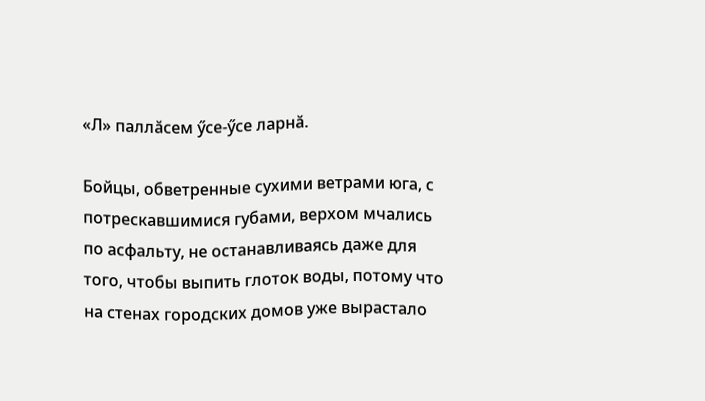«Л» паллӑсем ӳсе-ӳсе ларнӑ.

Бойцы, обветренные сухими ветрами юга, с потрескавшимися губами, верхом мчались по асфальту, не останавливаясь даже для того, чтобы выпить глоток воды, потому что на стенах городских домов уже вырастало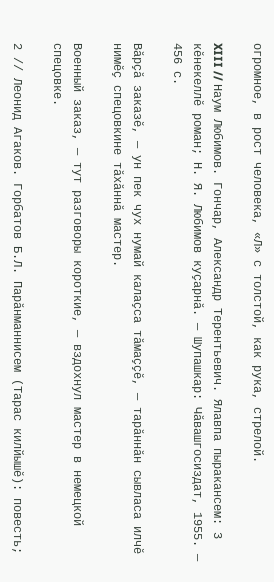огромное, в рост человека, «Л» с толстой, как рука, стрелой.

XIII // Наум Любимов. Гончар, Александр Терентьевич. Ялавпа пыракансем: 3 кӗнекеллӗ роман; Н. Я. Любимов куҫарнӑ. — Шупашкар: Чӑвашгосиздат, 1955. — 456 с.

Вӑрҫӑ заказӗ, — ун пек чух нумай калаҫса тӑмаҫҫӗ, — тарӑннӑн сывласа илчӗ нимӗҫ спецовкине тӑхӑннӑ мастер.

Военный заказ, — тут разговоры короткие, — вздохнул мастер в немецкой спецовке.

2 // Леонид Агаков. Горбатов Б.Л. Парӑнманнисем (Тарас килйышӗ): повесть;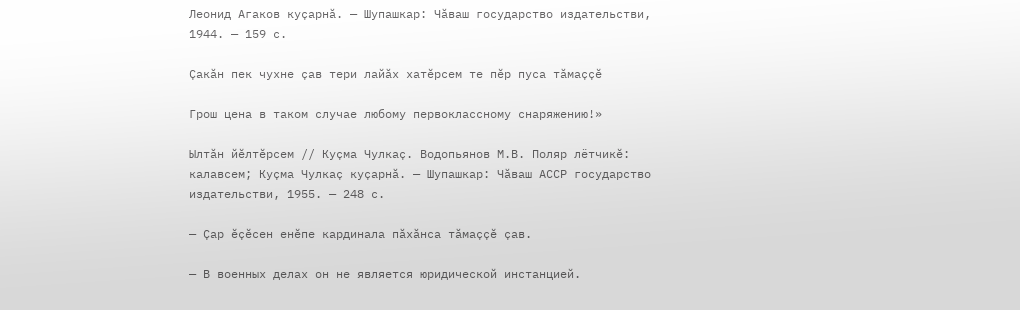Леонид Агаков куҫарнӑ. — Шупашкар: Чӑваш государство издательстви, 1944. — 159 с.

Ҫакӑн пек чухне ҫав тери лайӑх хатӗрсем те пӗр пуса тӑмаҫҫӗ

Грош цена в таком случае любому первоклассному снаряжению!»

Ылтӑн йӗлтӗрсем // Куҫма Чулкаҫ. Водопьянов М.В. Поляр лётчикӗ: калавсем; Куҫма Чулкаҫ куҫарнӑ. — Шупашкар: Чӑваш АССР государство издательстви, 1955. — 248 с.

— Ҫар ӗҫӗсен енӗпе кардинала пӑхӑнса тӑмаҫҫӗ ҫав.

— В военных делах он не является юридической инстанцией.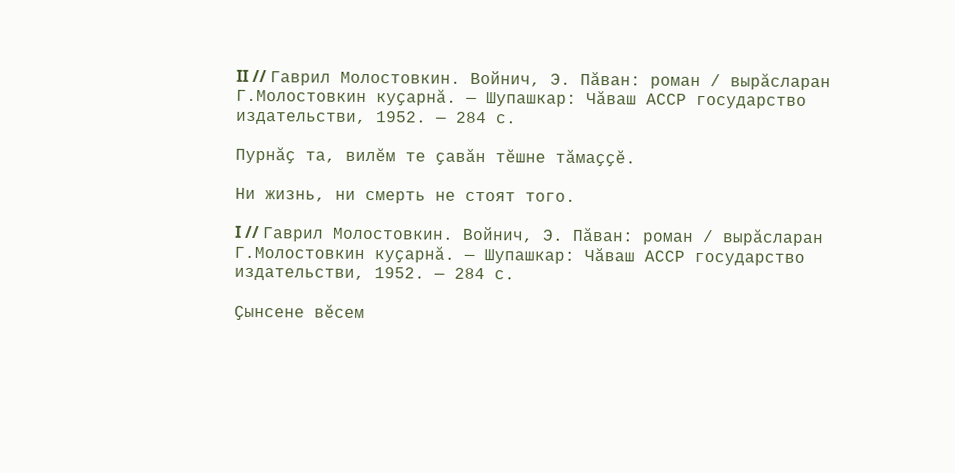II // Гаврил Молостовкин. Войнич, Э. Пӑван: роман / вырӑсларан Г.Молостовкин куҫарнӑ. — Шупашкар: Чӑваш АССР государство издательстви, 1952. — 284 с.

Пурнӑҫ та, вилӗм те ҫавӑн тӗшне тӑмаҫҫӗ.

Ни жизнь, ни смерть не стоят того.

I // Гаврил Молостовкин. Войнич, Э. Пӑван: роман / вырӑсларан Г.Молостовкин куҫарнӑ. — Шупашкар: Чӑваш АССР государство издательстви, 1952. — 284 с.

Ҫынсене вӗсем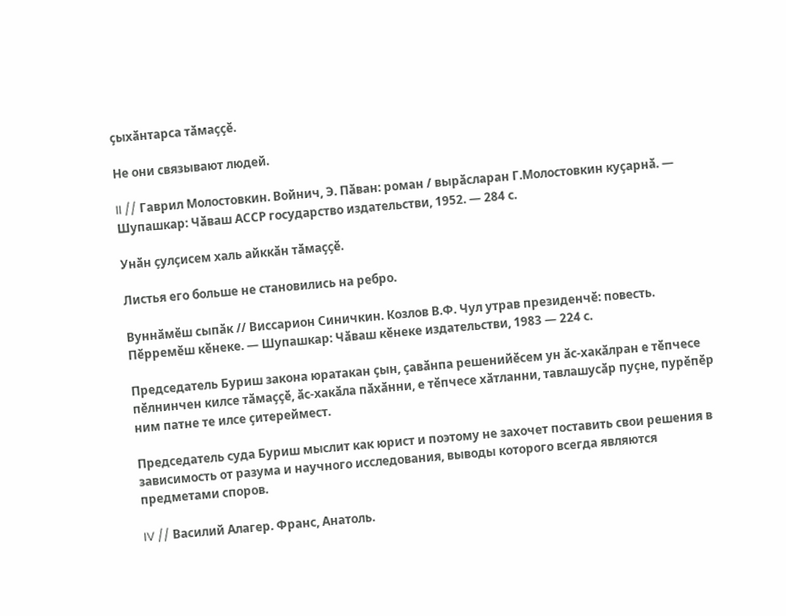ҫыхӑнтарса тӑмаҫҫӗ.

Не они связывают людей.

II // Гаврил Молостовкин. Войнич, Э. Пӑван: роман / вырӑсларан Г.Молостовкин куҫарнӑ. — Шупашкар: Чӑваш АССР государство издательстви, 1952. — 284 с.

Унӑн ҫулҫисем халь айккӑн тӑмаҫҫӗ.

Листья его больше не становились на ребро.

Вуннӑмӗш сыпӑк // Виссарион Синичкин. Козлов В.Ф. Чул утрав президенчӗ: повесть. Пӗрремӗш кӗнеке. — Шупашкар: Чӑваш кӗнеке издательстви, 1983 — 224 с.

Председатель Буриш закона юратакан ҫын, ҫавӑнпа решенийӗсем ун ӑс-хакӑлран е тӗпчесе пӗлнинчен килсе тӑмаҫҫӗ, ӑс-хакӑла пӑхӑнни, е тӗпчесе хӑтланни, тавлашусӑр пуҫне, пурӗпӗр ним патне те илсе ҫитереймест.

Председатель суда Буриш мыслит как юрист и поэтому не захочет поставить свои решения в зависимость от разума и научного исследования, выводы которого всегда являются предметами споров.

IV // Василий Алагер. Франс, Анатоль.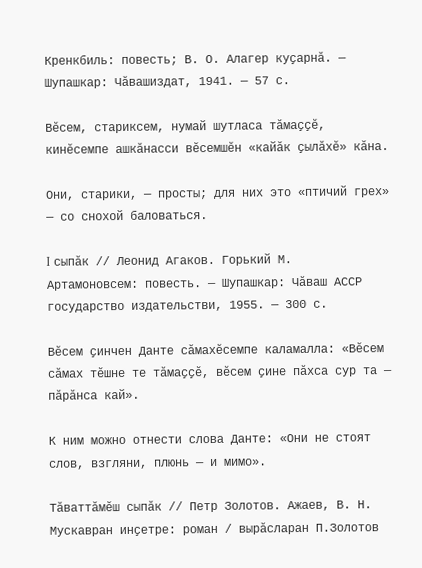Кренкбиль: повесть; В. О. Алагер куҫарнӑ. — Шупашкар: Чӑвашиздат, 1941. — 57 с.

Вӗсем, стариксем, нумай шутласа тӑмаҫҫӗ, кинӗсемпе ашкӑнасси вӗсемшӗн «кайӑк ҫылӑхӗ» кӑна.

Они, старики, — просты; для них это «птичий грех» — со снохой баловаться.

I сыпӑк // Леонид Агаков. Горький М. Артамоновсем: повесть. — Шупашкар: Чӑваш АССР государство издательстви, 1955. — 300 с.

Вӗсем ҫинчен Данте сӑмахӗсемпе каламалла: «Вӗсем сӑмах тӗшне те тӑмаҫҫӗ, вӗсем ҫине пӑхса сур та — пӑрӑнса кай».

К ним можно отнести слова Данте: «Они не стоят слов, взгляни, плюнь — и мимо».

Тӑваттӑмӗш сыпӑк // Петр Золотов. Ажаев, В. Н. Мускавран инҫетре: роман / вырӑсларан П.Золотов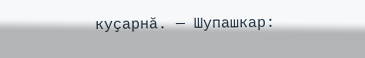куҫарнӑ. — Шупашкар: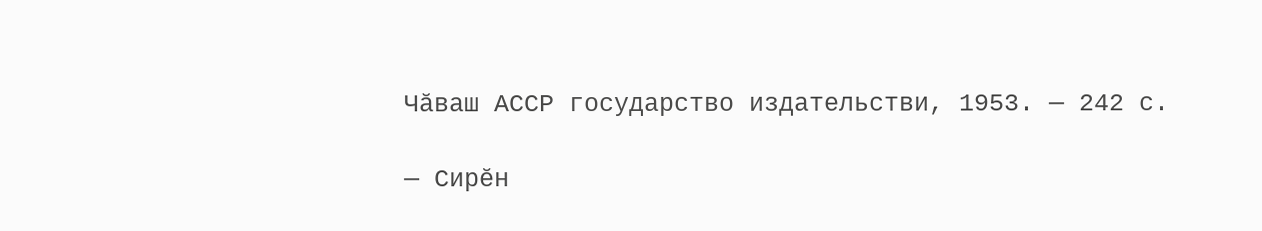Чӑваш АССР государство издательстви, 1953. — 242 с.

— Сирӗн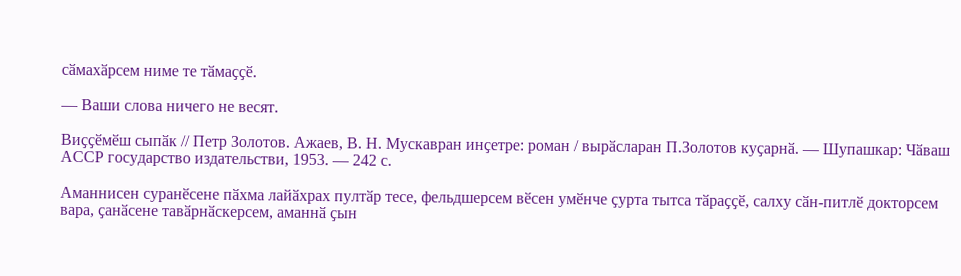сӑмахӑрсем ниме те тӑмаҫҫӗ.

— Ваши слова ничего не весят.

Виҫҫӗмӗш сыпӑк // Петр Золотов. Ажаев, В. Н. Мускавран инҫетре: роман / вырӑсларан П.Золотов куҫарнӑ. — Шупашкар: Чӑваш АССР государство издательстви, 1953. — 242 с.

Аманнисен суранӗсене пӑхма лайӑхрах пултӑр тесе, фельдшерсем вӗсен умӗнче ҫурта тытса тӑраҫҫӗ, салху сӑн-питлӗ докторсем вара, ҫанӑсене тавӑрнӑскерсем, аманнӑ ҫын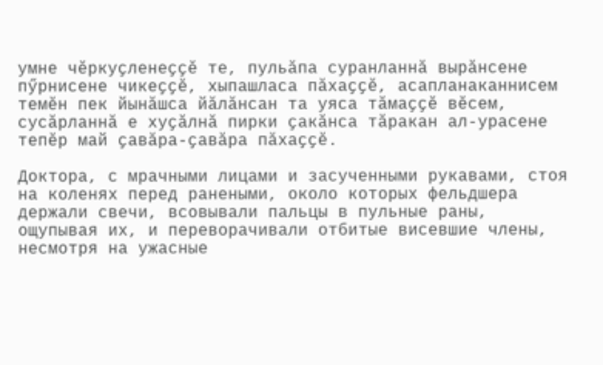умне чӗркуҫленеҫҫӗ те, пульӑпа суранланнӑ вырӑнсене пӳрнисене чикеҫҫӗ, хыпашласа пӑхаҫҫӗ, асапланаканнисем темӗн пек йынӑшса йӑлӑнсан та уяса тӑмаҫҫӗ вӗсем, сусӑрланнӑ е хуҫӑлнӑ пирки ҫакӑнса тӑракан ал-урасене тепӗр май ҫавӑра-ҫавӑра пӑхаҫҫӗ.

Доктора, с мрачными лицами и засученными рукавами, стоя на коленях перед ранеными, около которых фельдшера держали свечи, всовывали пальцы в пульные раны, ощупывая их, и переворачивали отбитые висевшие члены, несмотря на ужасные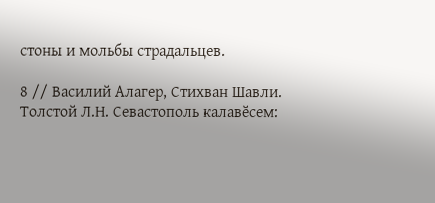стоны и мольбы страдальцев.

8 // Василий Алагер, Стихван Шавли. Толстой Л.Н. Севастополь калавӗсем: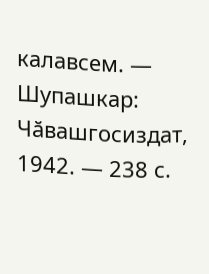калавсем. — Шупашкар: Чӑвашгосиздат, 1942. — 238 с.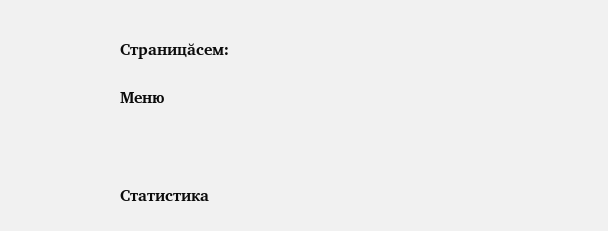Страницăсем:

Меню



Статистика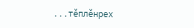...тĕплӗнрех